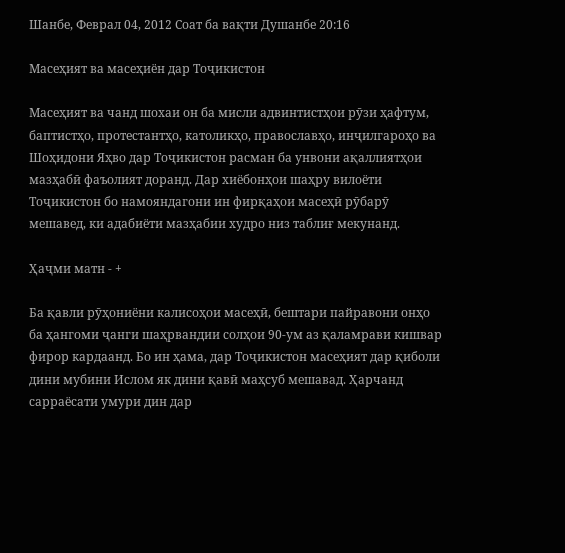Шанбе, Феврал 04, 2012 Соат ба вақти Душанбе 20:16

Масеҳият ва масеҳиён дар Тоҷикистон

Масеҳият ва чанд шохаи он ба мисли адвинтистҳои рӯзи ҳафтум, баптистҳо, протестантҳо, католикҳо, православҳо, инҷилгароҳо ва Шоҳидони Яҳво дар Тоҷикистон расман ба унвони ақаллиятҳои мазҳабӣ фаъолият доранд. Дар хиёбонҳои шаҳру вилоёти Тоҷикистон бо намояндагони ин фирқаҳои масеҳӣ рӯбарӯ мешавед, ки адабиёти мазҳабии худро низ таблиғ мекунанд.

Ҳаҷми матн - +

Ба қавли рӯҳониёни калисоҳои масеҳӣ, бештари пайравони онҳо ба ҳангоми ҷанги шаҳрвандии солҳои 90-ум аз қаламрави кишвар фирор кардаанд. Бо ин ҳама, дар Тоҷикистон масеҳият дар қиболи дини мубини Ислом як дини қавӣ маҳсуб мешавад. Ҳарчанд сарраёсати умури дин дар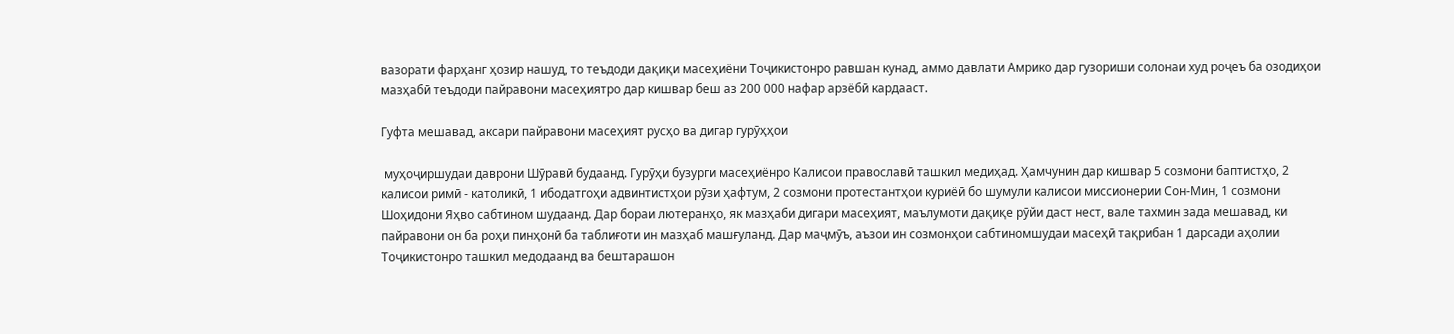вазорати фарҳанг ҳозир нашуд, то теъдоди дақиқи масеҳиёни Тоҷикистонро равшан кунад, аммо давлати Амрико дар гузориши солонаи худ роҷеъ ба озодиҳои мазҳабӣ теъдоди пайравони масеҳиятро дар кишвар беш аз 200 000 нафар арзёбӣ кардааст.

Гуфта мешавад, аксари пайравони масеҳият русҳо ва дигар гурӯҳҳои

 муҳоҷиршудаи даврони Шӯравӣ будаанд. Гурӯҳи бузурги масеҳиёнро Калисои православӣ ташкил медиҳад. Ҳамчунин дар кишвар 5 созмони баптистҳо, 2 калисои римӣ - католикӣ, 1 ибодатгоҳи адвинтистҳои рӯзи ҳафтум, 2 созмони протестантҳои куриёӣ бо шумули калисои миссионерии Сон-Мин, 1 созмони Шоҳидони Яҳво сабтином шудаанд. Дар бораи лютеранҳо, як мазҳаби дигари масеҳият, маълумоти дақиқе рӯйи даст нест, вале тахмин зада мешавад, ки пайравони он ба роҳи пинҳонӣ ба таблиғоти ин мазҳаб машғуланд. Дар маҷмӯъ, аъзои ин созмонҳои сабтиномшудаи масеҳӣ тақрибан 1 дарсади аҳолии Тоҷикистонро ташкил медодаанд ва бештарашон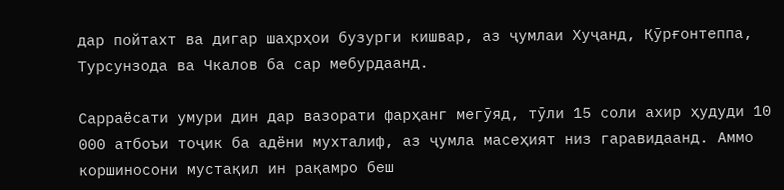дар пойтахт ва дигар шаҳрҳои бузурги кишвар, аз ҷумлаи Хуҷанд, Қӯрғонтеппа, Турсунзода ва Чкалов ба сар мебурдаанд.

Сарраёсати умури дин дар вазорати фарҳанг мегӯяд, тӯли 15 соли ахир ҳудуди 10 000 атбоъи тоҷик ба адёни мухталиф, аз ҷумла масеҳият низ гаравидаанд. Аммо коршиносони мустақил ин рақамро беш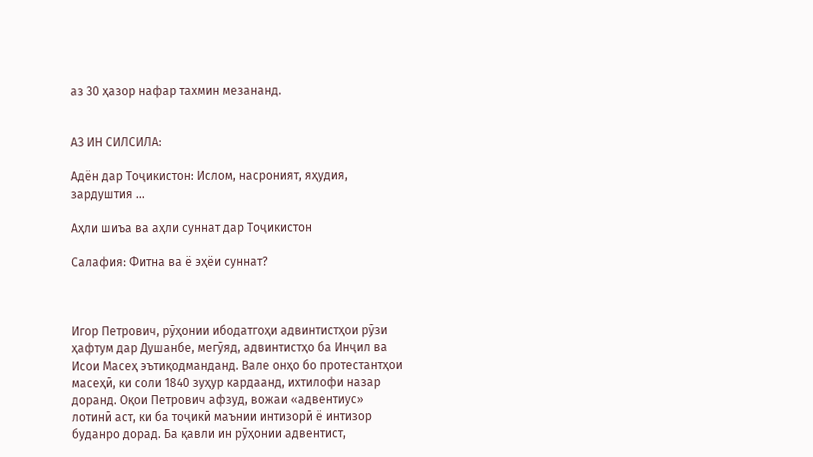аз 30 ҳазор нафар тахмин мезананд.


АЗ ИН СИЛСИЛА:

Адён дар Тоҷикистон: Ислом, насроният, яҳудия, зардуштия ...

Аҳли шиъа ва аҳли суннат дар Тоҷикистон

Салафия: Фитна ва ё эҳёи суннат?



Игор Петрович, рӯҳонии ибодатгоҳи адвинтистҳои рӯзи ҳафтум дар Душанбе, мегӯяд, адвинтистҳо ба Инҷил ва Исои Масеҳ эътиқодманданд. Вале онҳо бо протестантҳои масеҳӣ, ки соли 1840 зуҳур кардаанд, ихтилофи назар доранд. Оқои Петрович афзуд, вожаи «адвентиус» лотинӣ аст, ки ба тоҷикӣ маънии интизорӣ ё интизор буданро дорад. Ба қавли ин рӯҳонии адвентист,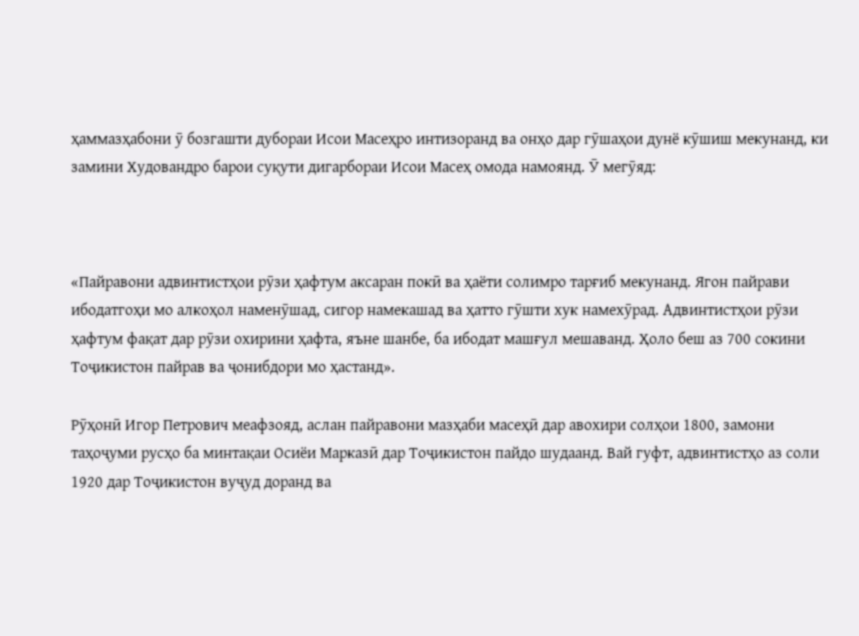ҳаммазҳабони ӯ бозгашти дубораи Исои Масеҳро интизоранд ва онҳо дар гӯшаҳои дунё кӯшиш мекунанд, ки замини Худовандро барои суқути дигарбораи Исои Масеҳ омода намоянд. Ӯ мегӯяд:



«Пайравони адвинтистҳои рӯзи ҳафтум аксаран покӣ ва ҳаёти солимро тарғиб мекунанд. Ягон пайрави ибодатгоҳи мо алкоҳол наменӯшад, сигор намекашад ва ҳатто гӯшти хук намехӯрад. Адвинтистҳои рӯзи ҳафтум фақат дар рӯзи охирини ҳафта, яъне шанбе, ба ибодат машғул мешаванд. Ҳоло беш аз 700 сокини Тоҷикистон пайрав ва ҷонибдори мо ҳастанд».

Рӯҳонӣ Игор Петрович меафзояд, аслан пайравони мазҳаби масеҳӣ дар авохири солҳои 1800, замони таҳоҷуми русҳо ба минтақаи Осиёи Марказӣ дар Тоҷикистон пайдо шудаанд. Вай гуфт, адвинтистҳо аз соли 1920 дар Тоҷикистон вуҷуд доранд ва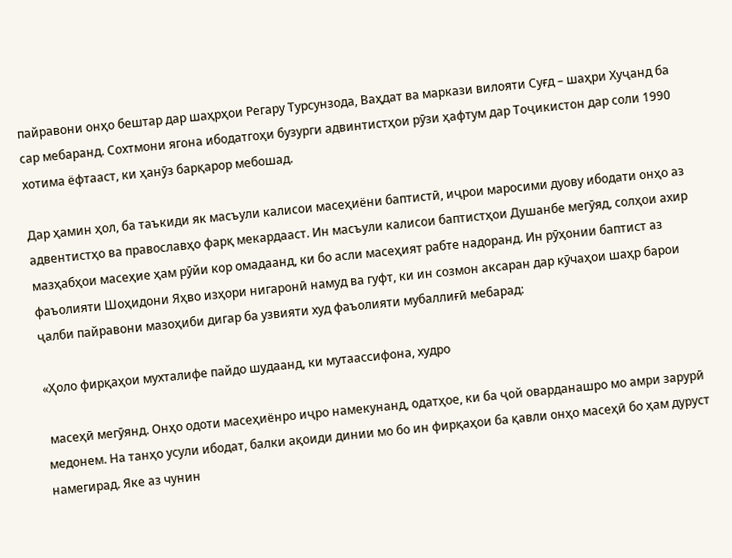пайравони онҳо бештар дар шаҳрҳои Регару Турсунзода, Ваҳдат ва маркази вилояти Суғд – шаҳри Хуҷанд ба сар мебаранд. Сохтмони ягона ибодатгоҳи бузурги адвинтистҳои рӯзи ҳафтум дар Тоҷикистон дар соли 1990 хотима ёфтааст, ки ҳанӯз барқарор мебошад.

Дар ҳамин ҳол, ба таъкиди як масъули калисои масеҳиёни баптистӣ, иҷрои маросими дуову ибодати онҳо аз адвентистҳо ва православҳо фарқ мекардааст. Ин масъули калисои баптистҳои Душанбе мегӯяд, солҳои ахир мазҳабҳои масеҳие ҳам рӯйи кор омадаанд, ки бо асли масеҳият рабте надоранд. Ин рӯҳонии баптист аз фаъолияти Шоҳидони Яҳво изҳори нигаронӣ намуд ва гуфт, ки ин созмон аксаран дар кӯчаҳои шаҳр барои ҷалби пайравони мазоҳиби дигар ба узвияти худ фаъолияти мубаллиғӣ мебарад:

«Ҳоло фирқаҳои мухталифе пайдо шудаанд, ки мутаассифона, худро

 масеҳӣ мегӯянд. Онҳо одоти масеҳиёнро иҷро намекунанд, одатҳое, ки ба ҷой оварданашро мо амри зарурӣ медонем. На танҳо усули ибодат, балки ақоиди динии мо бо ин фирқаҳои ба қавли онҳо масеҳӣ бо ҳам дуруст намегирад. Яке аз чунин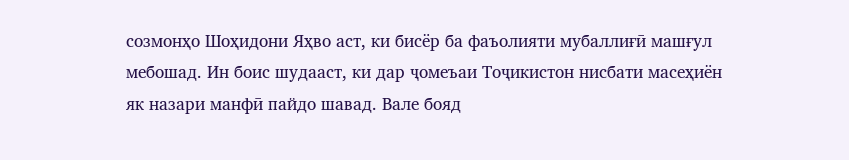созмонҳо Шоҳидони Яҳво аст, ки бисёр ба фаъолияти мубаллиғӣ машғул мебошад. Ин боис шудааст, ки дар ҷомеъаи Тоҷикистон нисбати масеҳиён як назари манфӣ пайдо шавад. Вале бояд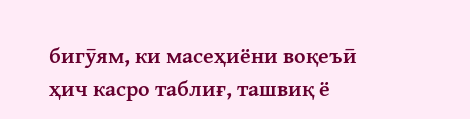бигӯям, ки масеҳиёни воқеъӣ ҳич касро таблиғ, ташвиқ ё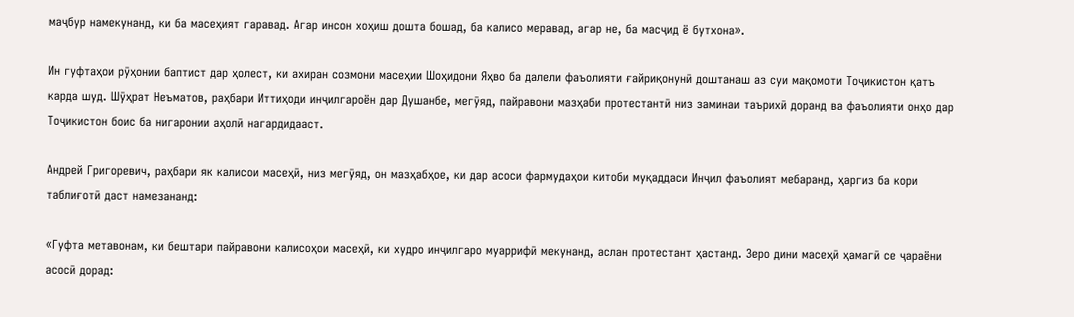маҷбур намекунанд, ки ба масеҳият гаравад. Агар инсон хоҳиш дошта бошад, ба калисо меравад, агар не, ба масҷид ё бутхона».

Ин гуфтаҳои рӯҳонии баптист дар ҳолест, ки ахиран созмони масеҳии Шоҳидони Яҳво ба далели фаъолияти ғайриқонунӣ доштанаш аз суи мақомоти Тоҷикистон қатъ карда шуд. Шӯҳрат Неъматов, раҳбари Иттиҳоди инҷилгароён дар Душанбе, мегӯяд, пайравони мазҳаби протестантӣ низ заминаи таърихӣ доранд ва фаъолияти онҳо дар Тоҷикистон боис ба нигаронии аҳолӣ нагардидааст.

Андрей Григоревич, раҳбари як калисои масеҳӣ, низ мегӯяд, он мазҳабҳое, ки дар асоси фармудаҳои китоби муқаддаси Инҷил фаъолият мебаранд, ҳаргиз ба кори таблиғотӣ даст намезананд:

«Гуфта метавонам, ки бештари пайравони калисоҳои масеҳӣ, ки худро инҷилгаро муаррифӣ мекунанд, аслан протестант ҳастанд. Зеро дини масеҳӣ ҳамагӣ се ҷараёни асосӣ дорад: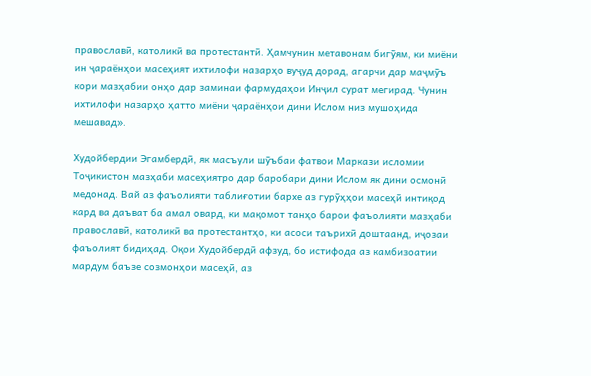православӣ, католикӣ ва протестантӣ. Ҳамчунин метавонам бигӯям, ки миёни ин ҷараёнҳои масеҳият ихтилофи назарҳо вуҷуд дорад, агарчи дар маҷмӯъ кори мазҳабии онҳо дар заминаи фармудаҳои Инҷил сурат мегирад. Чунин ихтилофи назарҳо ҳатто миёни ҷараёнҳои дини Ислом низ мушоҳида мешавад».

Худойбердии Эгамбердӣ, як масъули шӯъбаи фатвои Маркази исломии Тоҷикистон мазҳаби масеҳиятро дар баробари дини Ислом як дини осмонӣ медонад. Вай аз фаъолияти таблиғотии бархе аз гурӯҳҳои масеҳӣ интиқод кард ва даъват ба амал овард, ки мақомот танҳо барои фаъолияти мазҳаби православӣ, католикӣ ва протестантҳо, ки асоси таърихӣ доштаанд, иҷозаи фаъолият бидиҳад. Оқои Худойбердӣ афзуд, бо истифода аз камбизоатии мардум баъзе созмонҳои масеҳӣ, аз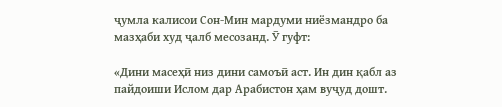ҷумла калисои Сон-Мин мардуми ниёзмандро ба мазҳаби худ ҷалб месозанд. Ӯ гуфт:

«Дини масеҳӣ низ дини самоъӣ аст. Ин дин қабл аз пайдоиши Ислом дар Арабистон ҳам вуҷуд дошт.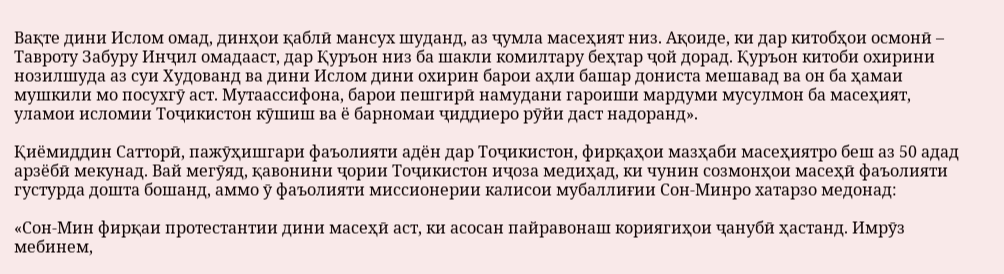Вақте дини Ислом омад, динҳои қаблӣ мансух шуданд, аз ҷумла масеҳият низ. Ақоиде, ки дар китобҳои осмонӣ – Тавроту Забуру Инҷил омадааст, дар Қуръон низ ба шакли комилтару беҳтар ҷой дорад. Қуръон китоби охирини нозилшуда аз суи Худованд ва дини Ислом дини охирин барои аҳли башар дониста мешавад ва он ба ҳамаи мушкили мо посухгӯ аст. Мутаассифона, барои пешгирӣ намудани гароиши мардуми мусулмон ба масеҳият, уламои исломии Тоҷикистон кӯшиш ва ё барномаи ҷиддиеро рӯйи даст надоранд».

Қиёмиддин Сатторӣ, пажӯҳишгари фаъолияти адён дар Тоҷикистон, фирқаҳои мазҳаби масеҳиятро беш аз 50 адад арзёбӣ мекунад. Вай мегӯяд, қавонини ҷории Тоҷикистон иҷоза медиҳад, ки чунин созмонҳои масеҳӣ фаъолияти густурда дошта бошанд, аммо ӯ фаъолияти миссионерии калисои мубаллиғии Сон-Минро хатарзо медонад:

«Сон-Мин фирқаи протестантии дини масеҳӣ аст, ки асосан пайравонаш кориягиҳои ҷанубӣ ҳастанд. Имрӯз мебинем,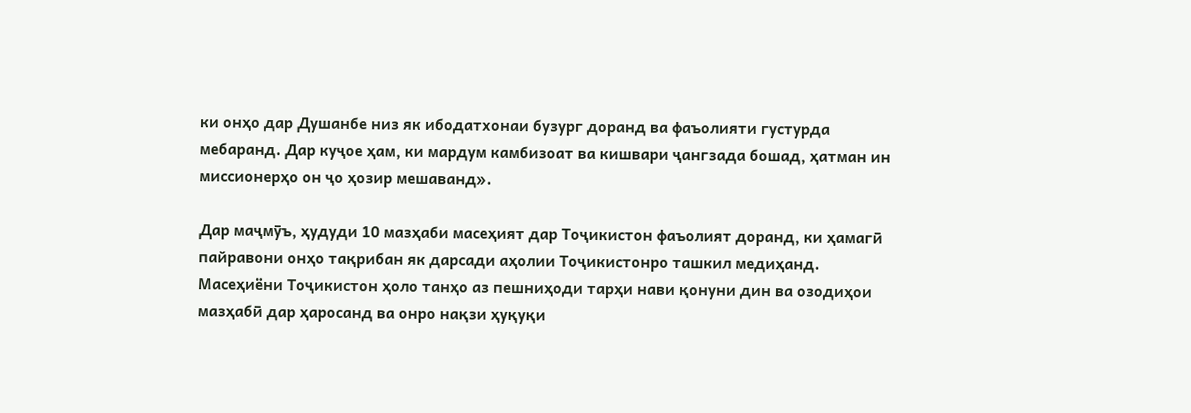ки онҳо дар Душанбе низ як ибодатхонаи бузург доранд ва фаъолияти густурда мебаранд. Дар куҷое ҳам, ки мардум камбизоат ва кишвари ҷангзада бошад, ҳатман ин миссионерҳо он ҷо ҳозир мешаванд».

Дар маҷмӯъ, ҳудуди 10 мазҳаби масеҳият дар Тоҷикистон фаъолият доранд, ки ҳамагӣ пайравони онҳо тақрибан як дарсади аҳолии Тоҷикистонро ташкил медиҳанд. Масеҳиёни Тоҷикистон ҳоло танҳо аз пешниҳоди тарҳи нави қонуни дин ва озодиҳои мазҳабӣ дар ҳаросанд ва онро нақзи ҳуқуқи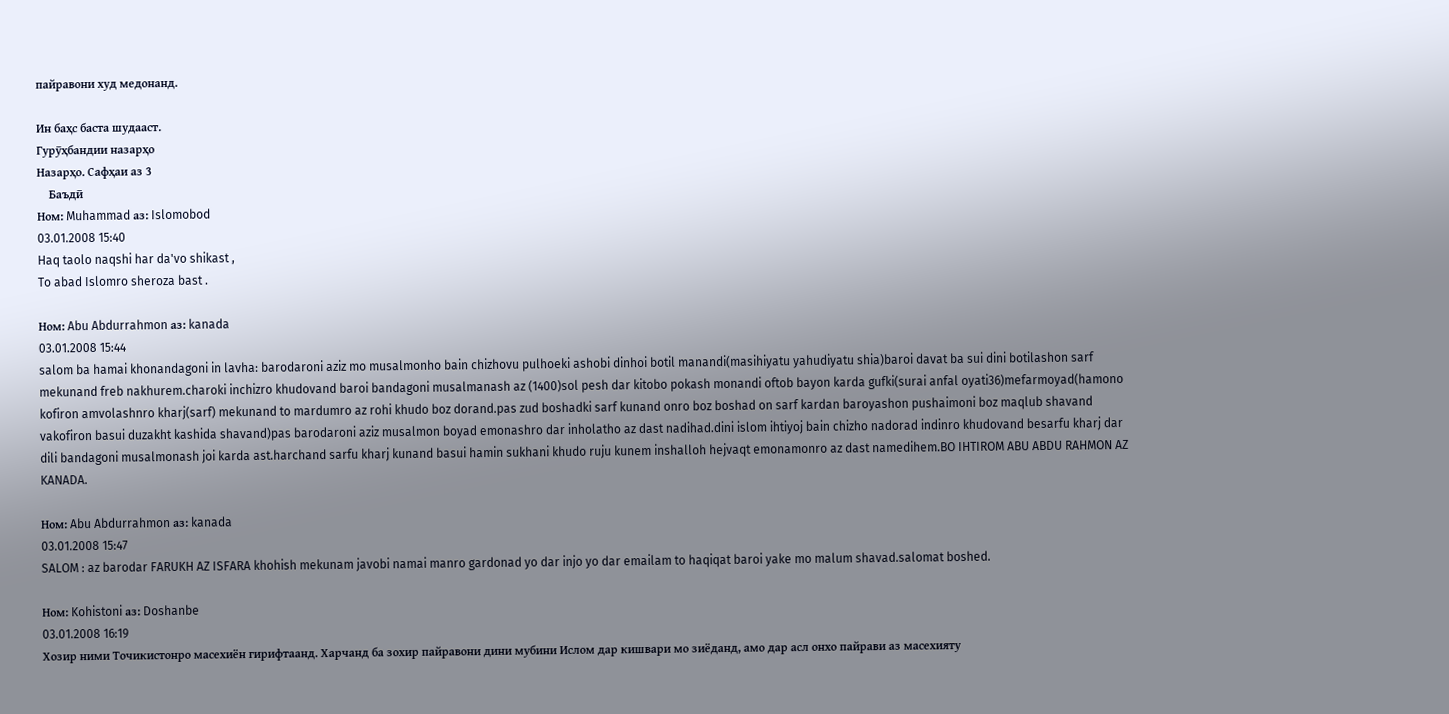пайравони худ медонанд.

Ин баҳс баста шудааст.
Гурӯҳбандии назарҳо
Назарҳо. Сафҳаи аз 3
    Баъдӣ
Ном: Muhammad аз: Islomobod
03.01.2008 15:40
Haq taolo naqshi har da'vo shikast ,
To abad Islomro sheroza bast .

Ном: Abu Abdurrahmon аз: kanada
03.01.2008 15:44
salom ba hamai khonandagoni in lavha: barodaroni aziz mo musalmonho bain chizhovu pulhoeki ashobi dinhoi botil manandi(masihiyatu yahudiyatu shia)baroi davat ba sui dini botilashon sarf mekunand freb nakhurem.charoki inchizro khudovand baroi bandagoni musalmanash az (1400)sol pesh dar kitobo pokash monandi oftob bayon karda gufki(surai anfal oyati36)mefarmoyad(hamono kofiron amvolashnro kharj(sarf) mekunand to mardumro az rohi khudo boz dorand.pas zud boshadki sarf kunand onro boz boshad on sarf kardan baroyashon pushaimoni boz maqlub shavand vakofiron basui duzakht kashida shavand)pas barodaroni aziz musalmon boyad emonashro dar inholatho az dast nadihad.dini islom ihtiyoj bain chizho nadorad indinro khudovand besarfu kharj dar dili bandagoni musalmonash joi karda ast.harchand sarfu kharj kunand basui hamin sukhani khudo ruju kunem inshalloh hejvaqt emonamonro az dast namedihem.BO IHTIROM ABU ABDU RAHMON AZ KANADA.

Ном: Abu Abdurrahmon аз: kanada
03.01.2008 15:47
SALOM : az barodar FARUKH AZ ISFARA khohish mekunam javobi namai manro gardonad yo dar injo yo dar emailam to haqiqat baroi yake mo malum shavad.salomat boshed.

Ном: Kohistoni аз: Doshanbe
03.01.2008 16:19
Хозир ними Точикистонро масехиён гирифтаанд. Харчанд ба зохир пайравони дини мубини Ислом дар кишвари мо зиёданд, амо дар асл онхо пайрави аз масехияту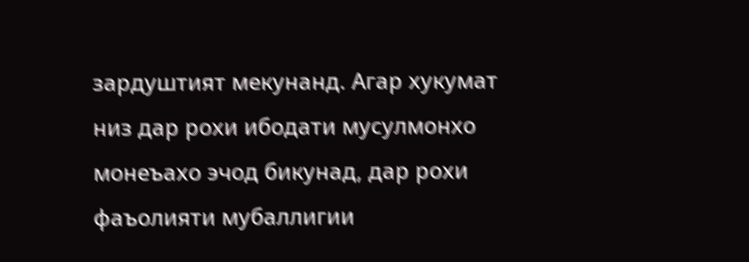зардуштият мекунанд. Агар хукумат низ дар рохи ибодати мусулмонхо монеъахо эчод бикунад, дар рохи фаъолияти мубаллигии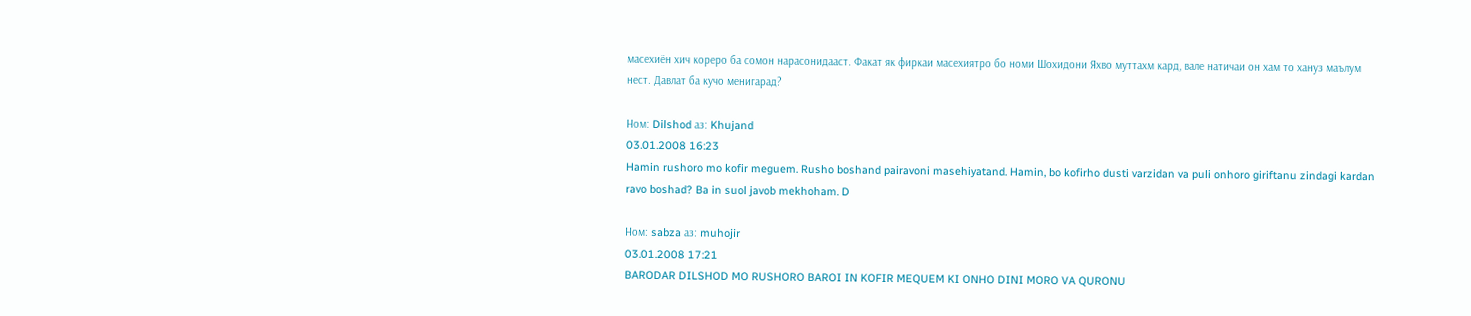масехиён хич кореро ба сомон нарасонидааст. Факат як фиркаи масехиятро бо номи Шохидони Яхво муттахм кард, вале натичаи он хам то хануз маълум нест. Давлат ба кучо менигарад?

Ном: Dilshod аз: Khujand
03.01.2008 16:23
Hamin rushoro mo kofir meguem. Rusho boshand pairavoni masehiyatand. Hamin, bo kofirho dusti varzidan va puli onhoro giriftanu zindagi kardan ravo boshad? Ba in suol javob mekhoham. D

Ном: sabza аз: muhojir
03.01.2008 17:21
BARODAR DILSHOD MO RUSHORO BAROI IN KOFIR MEQUEM KI ONHO DINI MORO VA QURONU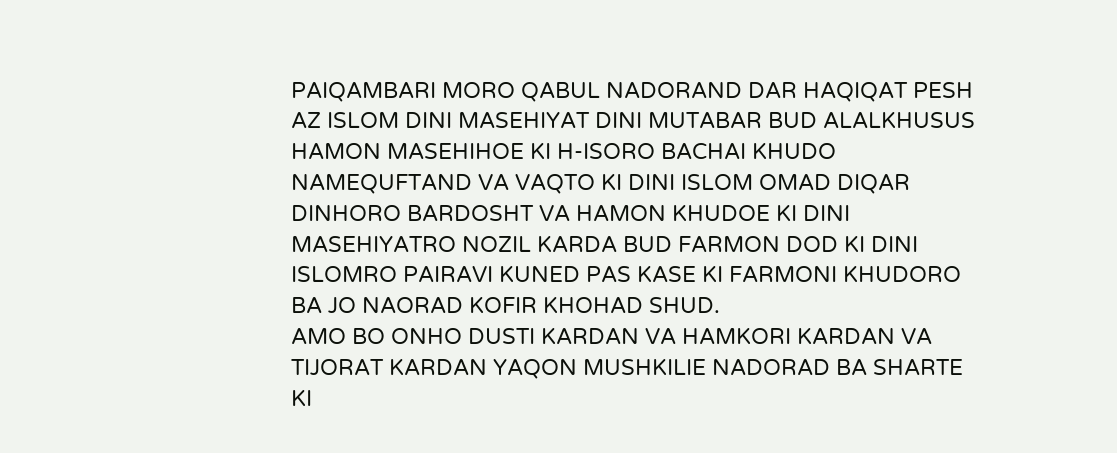PAIQAMBARI MORO QABUL NADORAND DAR HAQIQAT PESH AZ ISLOM DINI MASEHIYAT DINI MUTABAR BUD ALALKHUSUS HAMON MASEHIHOE KI H-ISORO BACHAI KHUDO NAMEQUFTAND VA VAQTO KI DINI ISLOM OMAD DIQAR DINHORO BARDOSHT VA HAMON KHUDOE KI DINI MASEHIYATRO NOZIL KARDA BUD FARMON DOD KI DINI ISLOMRO PAIRAVI KUNED PAS KASE KI FARMONI KHUDORO BA JO NAORAD KOFIR KHOHAD SHUD.
AMO BO ONHO DUSTI KARDAN VA HAMKORI KARDAN VA TIJORAT KARDAN YAQON MUSHKILIE NADORAD BA SHARTE KI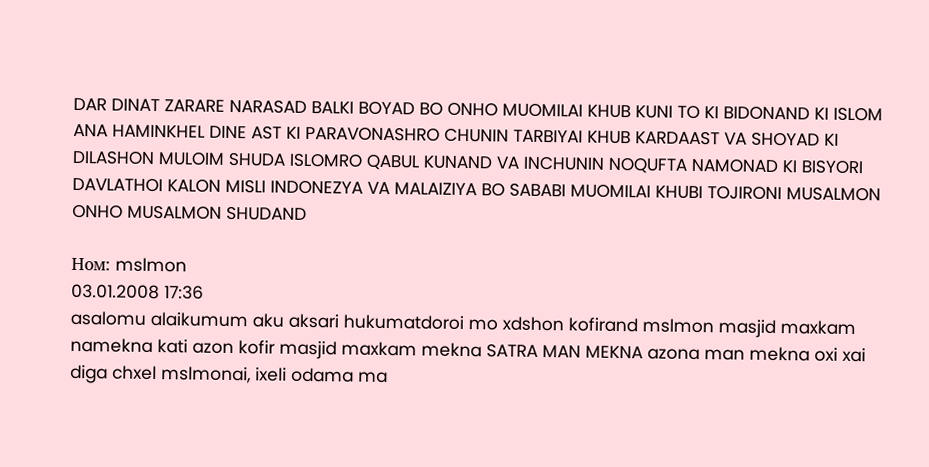DAR DINAT ZARARE NARASAD BALKI BOYAD BO ONHO MUOMILAI KHUB KUNI TO KI BIDONAND KI ISLOM ANA HAMINKHEL DINE AST KI PARAVONASHRO CHUNIN TARBIYAI KHUB KARDAAST VA SHOYAD KI DILASHON MULOIM SHUDA ISLOMRO QABUL KUNAND VA INCHUNIN NOQUFTA NAMONAD KI BISYORI DAVLATHOI KALON MISLI INDONEZYA VA MALAIZIYA BO SABABI MUOMILAI KHUBI TOJIRONI MUSALMON ONHO MUSALMON SHUDAND

Ном: mslmon
03.01.2008 17:36
asalomu alaikumum aku aksari hukumatdoroi mo xdshon kofirand mslmon masjid maxkam namekna kati azon kofir masjid maxkam mekna SATRA MAN MEKNA azona man mekna oxi xai diga chxel mslmonai, ixeli odama ma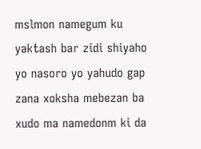mslmon namegum ku yaktash bar zidi shiyaho yo nasoro yo yahudo gap zana xoksha mebezan ba xudo ma namedonm ki da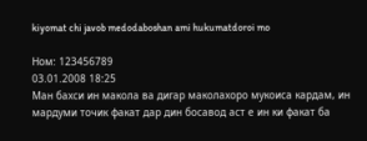kiyomat chi javob medodaboshan ami hukumatdoroi mo

Ном: 123456789
03.01.2008 18:25
Ман бахси ин макола ва дигар маколахоро мукоиса кардам, ин мардуми точик факат дар дин босавод аст е ин ки факат ба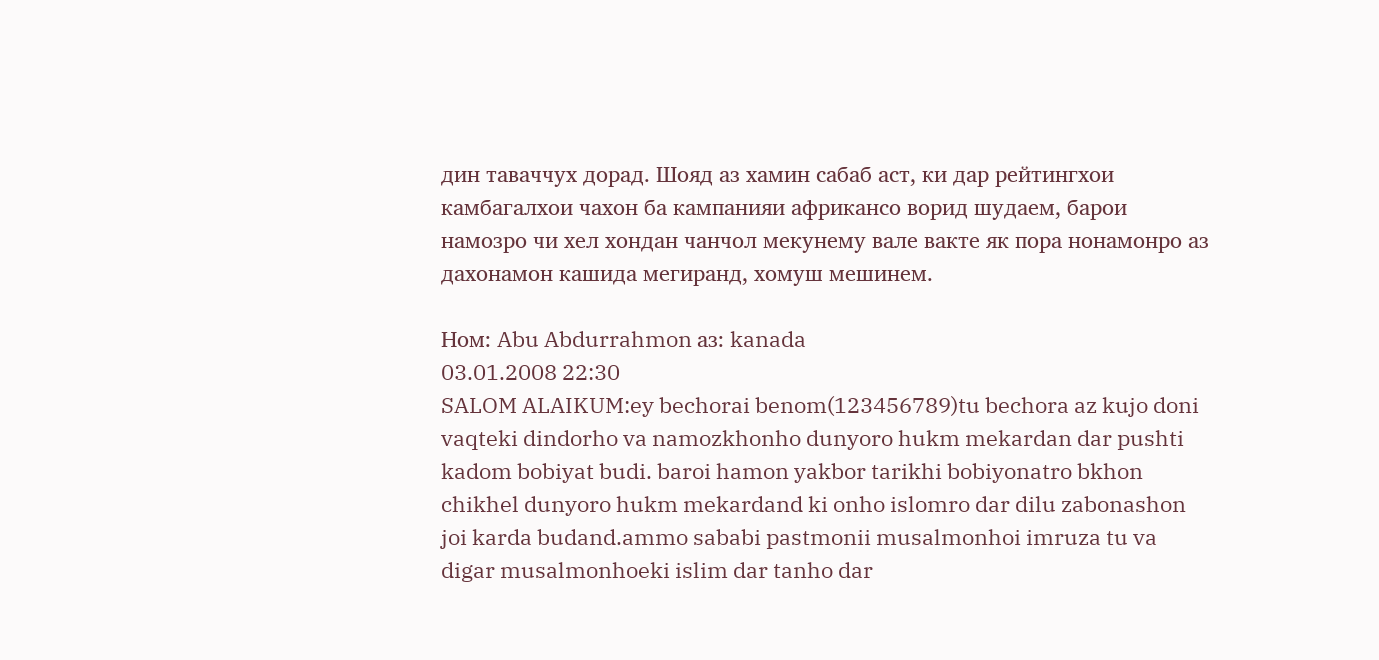дин таваччух дорад. Шояд аз хамин сабаб аст, ки дар рейтингхои камбагалхои чахон ба кампанияи африкансо ворид шудаем, барои намозро чи хел хондан чанчол мекунему вале вакте як пора нонамонро аз дахонамон кашида мегиранд, хомуш мешинем.

Ном: Abu Abdurrahmon аз: kanada
03.01.2008 22:30
SALOM ALAIKUM:ey bechorai benom(123456789)tu bechora az kujo doni vaqteki dindorho va namozkhonho dunyoro hukm mekardan dar pushti kadom bobiyat budi. baroi hamon yakbor tarikhi bobiyonatro bkhon chikhel dunyoro hukm mekardand ki onho islomro dar dilu zabonashon joi karda budand.ammo sababi pastmonii musalmonhoi imruza tu va digar musalmonhoeki islim dar tanho dar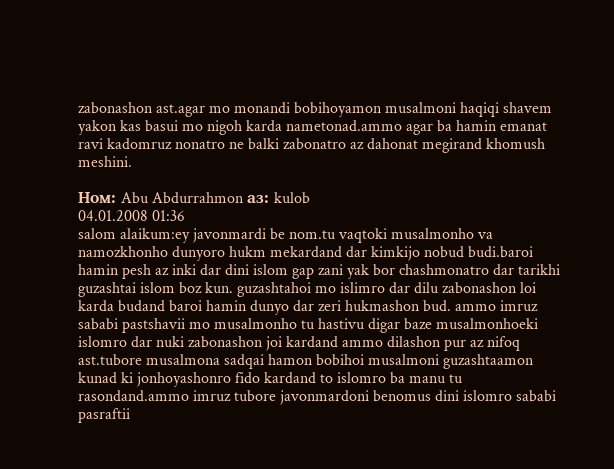zabonashon ast.agar mo monandi bobihoyamon musalmoni haqiqi shavem yakon kas basui mo nigoh karda nametonad.ammo agar ba hamin emanat ravi kadomruz nonatro ne balki zabonatro az dahonat megirand khomush meshini.

Ном: Abu Abdurrahmon аз: kulob
04.01.2008 01:36
salom alaikum:ey javonmardi be nom.tu vaqtoki musalmonho va namozkhonho dunyoro hukm mekardand dar kimkijo nobud budi.baroi hamin pesh az inki dar dini islom gap zani yak bor chashmonatro dar tarikhi guzashtai islom boz kun. guzashtahoi mo islimro dar dilu zabonashon loi karda budand baroi hamin dunyo dar zeri hukmashon bud. ammo imruz sababi pastshavii mo musalmonho tu hastivu digar baze musalmonhoeki islomro dar nuki zabonashon joi kardand ammo dilashon pur az nifoq ast.tubore musalmona sadqai hamon bobihoi musalmoni guzashtaamon kunad ki jonhoyashonro fido kardand to islomro ba manu tu rasondand.ammo imruz tubore javonmardoni benomus dini islomro sababi pasraftii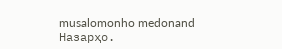musalomonho medonand
Назарҳо.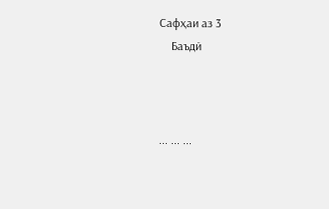Сафҳаи аз 3
    Баъдӣ



... ... ...